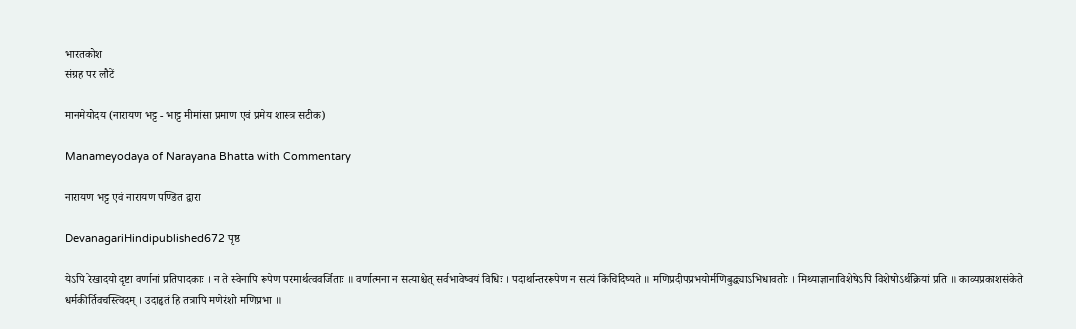भारतकोश
संग्रह पर लौटें

मानमेयोदय (नारायण भट्ट - भाट्ट मीमांसा प्रमाण एवं प्रमेय शास्त्र सटीक)

Manameyodaya of Narayana Bhatta with Commentary

नारायण भट्ट एवं नारायण पण्डित द्वारा

DevanagariHindipublished672 पृष्ठ

येऽपि रेखादयो दृष्टा वर्णानां प्रतिपादकाः । न ते स्वेनापि रूपेण परमार्थत्ववर्जिताः ॥ वर्णात्मना न सत्याश्चेत् सर्वभावेष्वयं विधिः । पदार्थान्तररूपेण न सत्यं किंचिदिष्यते ॥ मणिप्रदीपप्रभयोर्मणिबुद्ध्याऽभिधावतोः । मिथ्याज्ञानाविशेषेऽपि विशेषोऽर्थक्रियां प्रति ॥ काव्यप्रकाशसंकेते धर्मकीर्तिवचस्त्विदम् । उदाहृतं हि तत्रापि मणेरंशो मणिप्रभा ॥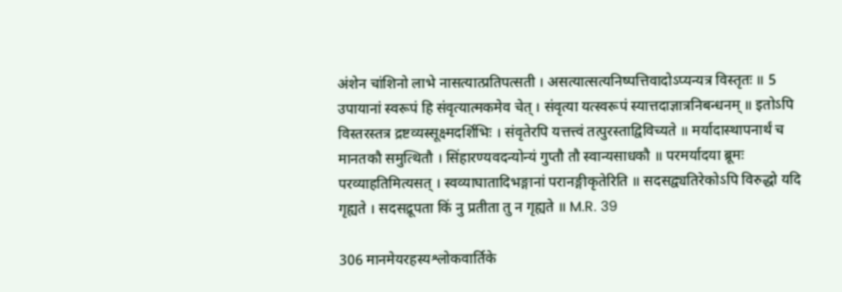अंशेन चांशिनो लाभे नासत्यात्प्रतिपत्सती । असत्यात्सत्यनिष्पत्तिवादोऽप्यन्यत्र विस्तृतः ॥ 5 उपायानां स्वरूपं हि संवृत्यात्मकमेव चेत् । संवृत्या यत्स्वरूपं स्यात्तदाज्ञात्रनिबन्धनम् ॥ इतोऽपि विस्तरस्तत्र द्रष्टव्यस्सूक्ष्मदर्शिभिः । संवृतेरपि यत्तत्त्वं तत्पुरस्ताद्विविच्यते ॥ मर्यादास्थापनार्थं च मानतकौ समुत्थितौ । सिंहारण्यवदन्योन्यं गुप्तौ तौ स्वान्यसाधकौ ॥ परमर्यादया ब्रूमः परव्याहतिमित्यसत् । स्वव्याघातादिभङ्गानां परानङ्गीकृतेरिति ॥ सदसद्व्यतिरेकोऽपि विरुद्धो यदि गृह्यते । सदसद्रूपता किं नु प्रतीता तु न गृह्यते ॥ M.R. 39

306 मानमेयरहस्यश्लोकवार्तिके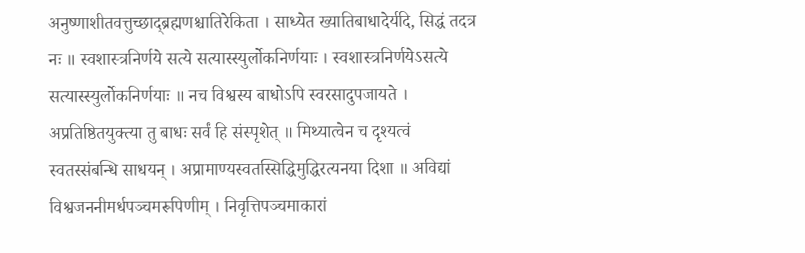अनुष्णाशीतवत्तुच्छाद्ब्रह्मणश्चातिरेकिता । साध्येत ख्यातिबाधादेर्यदि, सिद्धं तदत्र नः ॥ स्वशास्त्रनिर्णये सत्ये सत्यास्स्युर्लोकनिर्णयाः । स्वशास्त्रनिर्णयेऽसत्ये सत्यास्स्युर्लोकनिर्णयाः ॥ नच विश्वस्य बाधोऽपि स्वरसादुपजायते । अप्रतिष्ठितयुक्त्या तु बाधः सर्वं हि संस्पृशेत् ॥ मिथ्यात्वेन च दृश्यत्वं स्वतस्संबन्धि साधयन् । अप्रामाण्यस्वतस्सिद्धिमुद्धिरत्यनया दिशा ॥ अविद्यां विश्वजननीमर्धपञ्चमरूपिणीम् । निवृत्तिपञ्चमाकारां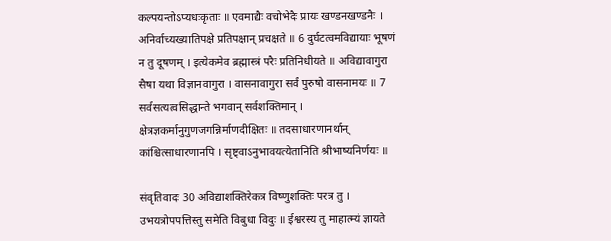कल्पयन्तोऽप्यधःकृताः ॥ एवमाद्यैः वचोभेदैः प्रायः खण्डनखण्डनैः । अनिर्वाच्यख्यातिपक्षे प्रतिपक्षान् प्रचक्षते ॥ 6 दुर्घटत्वमविद्यायाः भूषणं न तु दूषणम् । इत्येकमेव ब्रह्मास्त्रं परैः प्रतिनिधीयते ॥ अविद्यावागुरा सैषा यथा विज्ञानवागुरा । वासनावागुरा सर्वं पुरुषो वासनामयः ॥ 7 सर्वसत्यत्वसिद्धान्ते भगवान् सर्वशक्तिमान् । क्षेत्रज्ञकर्मानुगुणजगन्निर्माणदीक्षितः ॥ तदसाधारणानर्थान् कांश्चित्साधारणानपि । सृष्ट्वाऽनुभावयत्येतानिति श्रीभाष्यनिर्णयः ॥

संवृतिवादः 30 अविद्याशक्तिरेकत्र विष्णुशक्तिः परत्र तु । उभयत्रोपपत्तिस्तु समेति विबुधा विदुः ॥ ईश्वरस्य तु माहात्म्यं ज्ञायते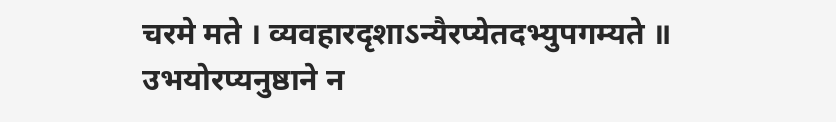चरमे मते । व्यवहारदृशाऽन्यैरप्येतदभ्युपगम्यते ॥ उभयोरप्यनुष्ठाने न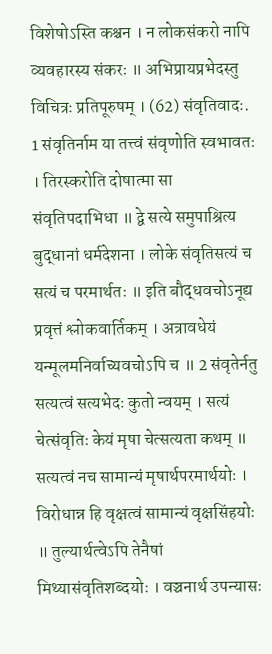विशेषोऽस्ति कश्चन । न लोकसंकरो नापि व्यवहारस्य संकरः ॥ अभिप्रायप्रभेदस्तु विचित्रः प्रतिपूरुषम् । (62) संवृतिवादः. 1 संवृतिर्नाम या तत्त्वं संवृणोति स्वभावतः । तिरस्करोति दोषात्मा सा संवृतिपदाभिधा ॥ द्वे सत्ये समुपाश्रित्य बुद्धानां धर्मदेशना । लोके संवृतिसत्यं च सत्यं च परमार्थतः ॥ इति बौद्धवचोऽनूद्य प्रवृत्तं श्लोकवार्तिकम् । अत्रावधेयं यन्मूलमनिर्वाच्यवचोऽपि च ॥ 2 संवृतेर्नतु सत्यत्वं सत्यभेदः कुतो न्वयम् । सत्यं चेत्संवृतिः केयं मृषा चेत्सत्यता कथम् ॥ सत्यत्वं नच सामान्यं मृषार्थपरमार्थयोः । विरोधान्न हि वृक्षत्वं सामान्यं वृक्षसिंहयोः ॥ तुल्यार्थत्वेऽपि तेनैषां मिथ्यासंवृतिशब्दयोः । वञ्चनार्थ उपन्यासः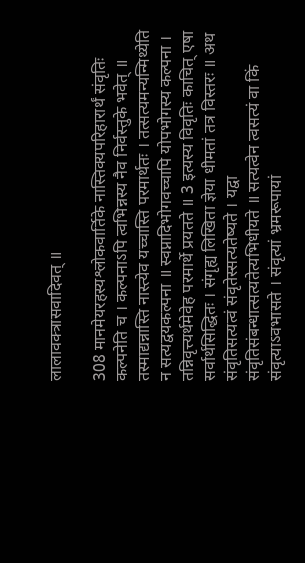लालावक्त्रासवादिवत् ॥

308 मानमेयरहस्यश्लोकवार्तिके नास्तिक्यपरिहारार्थं संवृतिः कल्पनेति च । कल्पनाऽपि त्वभिन्नस्य नैव निर्वस्तुके भवेत् ॥ तस्माद्यन्नास्ति नास्त्येव यच्चास्ति परमार्थतः । तत्सत्यमन्यन्मिथ्येति न सत्यद्वयकल्पना ॥ स्वप्नादिभोगवच्चापि योपभोगस्य कल्पना । तन्निवृत्त्यर्थमेवेह परमार्थे प्रयतते ॥ 3 इत्यस्य विवृतिः काचित् एषा सर्वार्थसिद्धितः । संगृह्य लिखिता ज्ञेया धीमतां तत्र विस्तरः ॥ अथ संवृतिसत्यत्वं संवृतेस्सत्यतेष्यते । यद्वा संवृतिसंबन्धात्सत्यतेत्यभिधीयते ॥ सत्यत्वेन त्वसत्यं वा किं संवृत्याऽवभासते । संवृत्यां भ्रमरूपायां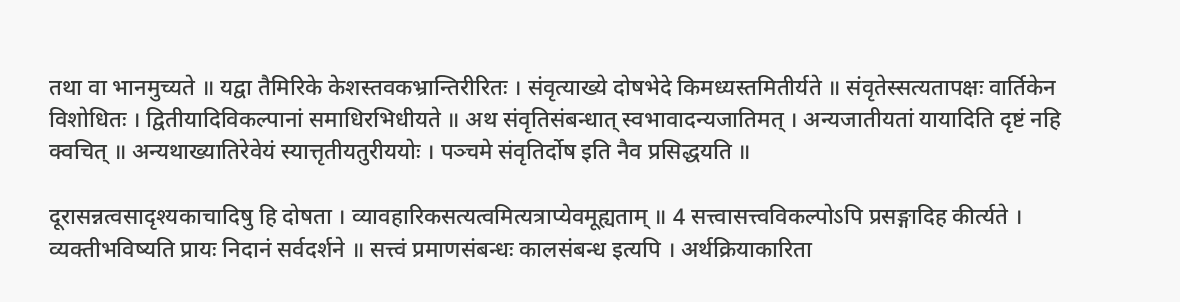तथा वा भानमुच्यते ॥ यद्वा तैमिरिके केशस्तवकभ्रान्तिरीरितः । संवृत्याख्ये दोषभेदे किमध्यस्तमितीर्यते ॥ संवृतेस्सत्यतापक्षः वार्तिकेन विशोधितः । द्वितीयादिविकल्पानां समाधिरभिधीयते ॥ अथ संवृतिसंबन्धात् स्वभावादन्यजातिमत् । अन्यजातीयतां यायादिति दृष्टं नहि क्वचित् ॥ अन्यथाख्यातिरेवेयं स्यात्तृतीयतुरीययोः । पञ्चमे संवृतिर्दोष इति नैव प्रसिद्धयति ॥

दूरासन्नत्वसादृश्यकाचादिषु हि दोषता । व्यावहारिकसत्यत्वमित्यत्राप्येवमूह्यताम् ॥ 4 सत्त्वासत्त्वविकल्पोऽपि प्रसङ्गादिह कीर्त्यते । व्यक्तीभविष्यति प्रायः निदानं सर्वदर्शने ॥ सत्त्वं प्रमाणसंबन्धः कालसंबन्ध इत्यपि । अर्थक्रियाकारिता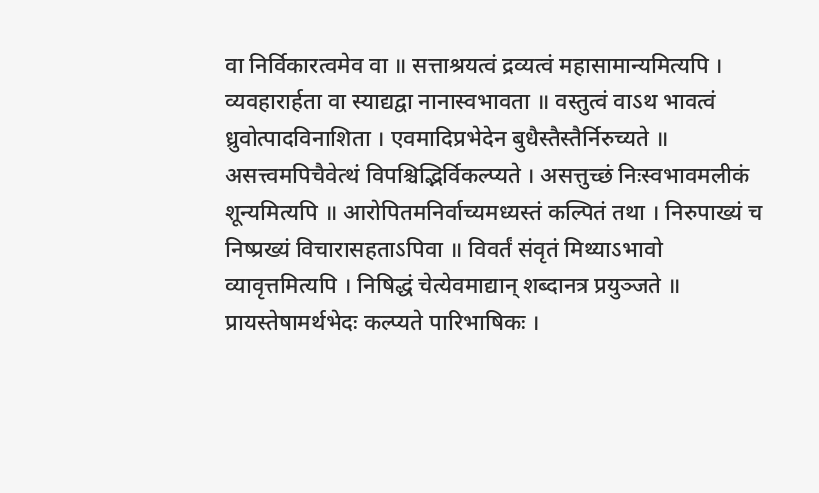वा निर्विकारत्वमेव वा ॥ सत्ताश्रयत्वं द्रव्यत्वं महासामान्यमित्यपि । व्यवहारार्हता वा स्याद्यद्वा नानास्वभावता ॥ वस्तुत्वं वाऽथ भावत्वं ध्रुवोत्पादविनाशिता । एवमादिप्रभेदेन बुधैस्तैस्तैर्निरुच्यते ॥ असत्त्वमपिचैवेत्थं विपश्चिद्भिर्विकल्प्यते । असत्तुच्छं निःस्वभावमलीकं शून्यमित्यपि ॥ आरोपितमनिर्वाच्यमध्यस्तं कल्पितं तथा । निरुपाख्यं च निष्प्रख्यं विचारासहताऽपिवा ॥ विवर्तं संवृतं मिथ्याऽभावो व्यावृत्तमित्यपि । निषिद्धं चेत्येवमाद्यान् शब्दानत्र प्रयुञ्जते ॥ प्रायस्तेषामर्थभेदः कल्प्यते पारिभाषिकः ।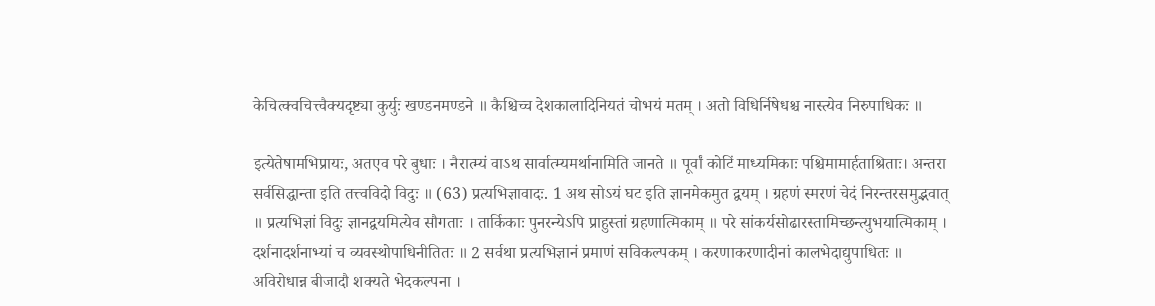केचित्क्वचित्त्वैक्यदृष्ट्या कुर्युः खण्डनमण्डने ॥ कैश्चिच्च देशकालादिनियतं चोभयं मतम् । अतो विधिर्निषेधश्च नास्त्येव निरुपाधिकः ॥

इत्येतेषामभिप्रायः, अतएव परे बुधाः । नैरात्म्यं वाऽथ सार्वात्म्यमर्थानामिति जानते ॥ पूर्वां कोटिं माध्यमिकाः पश्चिमामार्हताश्रिताः। अन्तरा सर्वसिद्धान्ता इति तत्त्वविदो विदुः ॥ (63) प्रत्यभिज्ञावादः. 1 अथ सोऽयं घट इति ज्ञानमेकमुत द्वयम् । ग्रहणं स्मरणं चेदं निरन्तरसमुद्भवात् ॥ प्रत्यभिज्ञां विदुः ज्ञानद्वयमित्येव सौगताः । तार्किकाः पुनरन्येऽपि प्राहुस्तां ग्रहणात्मिकाम् ॥ परे सांकर्यसोढारस्तामिच्छन्त्युभयात्मिकाम् । दर्शनादर्शनाभ्यां च व्यवस्थोपाधिनीतितः ॥ 2 सर्वथा प्रत्यभिज्ञानं प्रमाणं सविकल्पकम् । करणाकरणादीनां कालभेदाद्युपाधितः ॥ अविरोधान्न बीजादौ शक्यते भेदकल्पना ।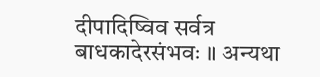दीपादिष्विव सर्वत्र बाधकादेरसंभवः ॥ अन्यथा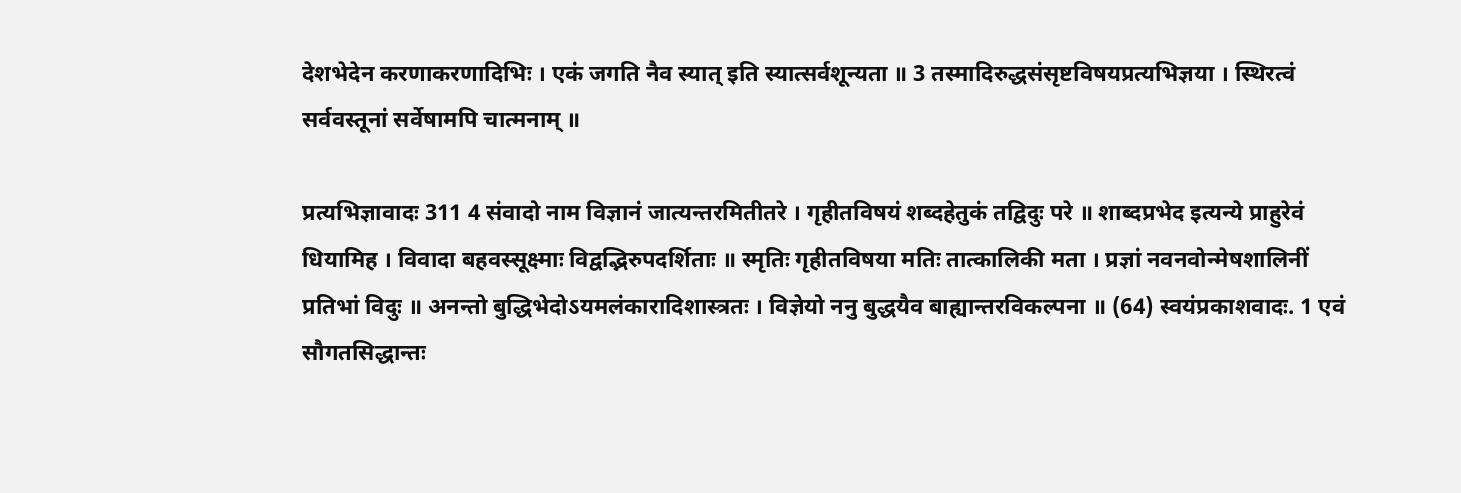देशभेदेन करणाकरणादिभिः । एकं जगति नैव स्यात् इति स्यात्सर्वशून्यता ॥ 3 तस्मादिरुद्धसंसृष्टविषयप्रत्यभिज्ञया । स्थिरत्वं सर्ववस्तूनां सर्वेषामपि चात्मनाम् ॥

प्रत्यभिज्ञावादः 311 4 संवादो नाम विज्ञानं जात्यन्तरमितीतरे । गृहीतविषयं शब्दहेतुकं तद्विदुः परे ॥ शाब्दप्रभेद इत्यन्ये प्राहुरेवं धियामिह । विवादा बहवस्सूक्ष्माः विद्वद्भिरुपदर्शिताः ॥ स्मृतिः गृहीतविषया मतिः तात्कालिकी मता । प्रज्ञां नवनवोन्मेषशालिनीं प्रतिभां विदुः ॥ अनन्तो बुद्धिभेदोऽयमलंकारादिशास्त्रतः । विज्ञेयो ननु बुद्धयैव बाह्यान्तरविकल्पना ॥ (64) स्वयंप्रकाशवादः. 1 एवं सौगतसिद्धान्तः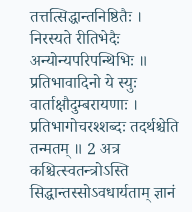तत्तत्सिद्धान्तनिष्ठितैः । निरस्यते रीतिभेदैः अन्योन्यपरिपन्थिभिः ॥ प्रतिभावादिनो ये स्युः वार्ताक्षौदुम्बरायणाः । प्रतिभागोचरश्शब्दः तदर्थश्चेति तन्मतम् ॥ 2 अत्र कश्चित्स्वतन्त्रोऽस्ति सिद्धान्तस्सोऽवधार्यताम् ज्ञानं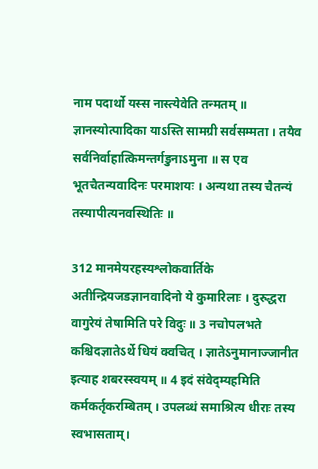नाम पदार्थो यस्स नास्त्येवेति तन्मतम् ॥ ज्ञानस्योत्पादिका याऽस्ति सामग्री सर्वसम्मता । तयैव सर्वनिर्वाहात्किमन्तर्गडुनाऽमुना ॥ स एव भूतचैतन्यवादिनः परमाशयः । अन्यथा तस्य चैतन्यं तस्यापीत्यनवस्थितिः ॥

312 मानमेयरहस्यश्लोकवार्तिके अतीन्द्रियजडज्ञानवादिनो ये कुमारिलाः । दुरुद्धरा वागुरेयं तेषामिति परे विदुः ॥ 3 नचोपलभते कश्चिदज्ञातेऽर्थे धियं क्वचित् । ज्ञातेऽनुमानाज्जानीत इत्याह शबरस्स्वयम् ॥ 4 इदं संवेद्म्यहमिति कर्मकर्तृकरम्बितम् । उपलब्धं समाश्रित्य धीराः तस्य स्वभासताम्।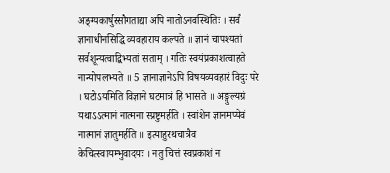अङ्ग्यकार्षुस्सौगताद्या अपि नातोऽनवस्थितिः । सर्वं ज्ञानाधीनसिद्धि व्यवहाराय कल्पते ॥ ज्ञानं चापश्यतां सर्वशून्यत्वाद्बिभ्यतां सताम् । गतिः स्वयंप्रकाशत्वाहते नान्योपलभ्यते ॥ 5 ज्ञानाज्ञानेऽपि विषयव्यवहारं विदुः परे । घटोऽयमिति विज्ञाने घटमात्रं हि भासते ॥ अङ्गुल्यग्रं यथाऽऽत्मानं नात्मना स्प्रष्टुमर्हति । स्वांशेन ज्ञानमप्येवं नात्मानं ज्ञातुमर्हति ॥ इत्याहुरथचात्रैव केचित्स्वायम्भुवादयः । नतु चित्तं स्वप्रकाशं न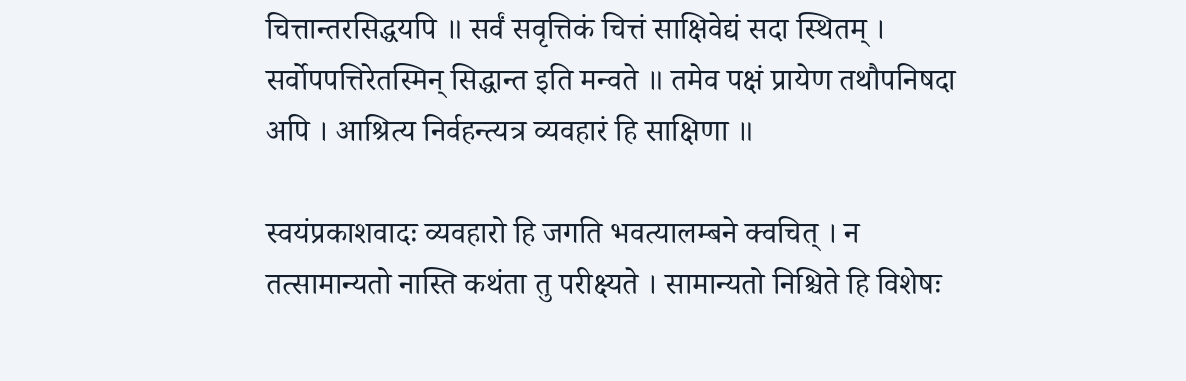चित्तान्तरसिद्धयपि ॥ सर्वं सवृत्तिकं चित्तं साक्षिवेद्यं सदा स्थितम् । सर्वोपपत्तिरेतस्मिन् सिद्धान्त इति मन्वते ॥ तमेव पक्षं प्रायेण तथौपनिषदा अपि । आश्रित्य निर्वहन्त्यत्र व्यवहारं हि साक्षिणा ॥

स्वयंप्रकाशवादः व्यवहारो हि जगति भवत्यालम्बने क्वचित् । न तत्सामान्यतो नास्ति कथंता तु परीक्ष्यते । सामान्यतो निश्चिते हि विशेषः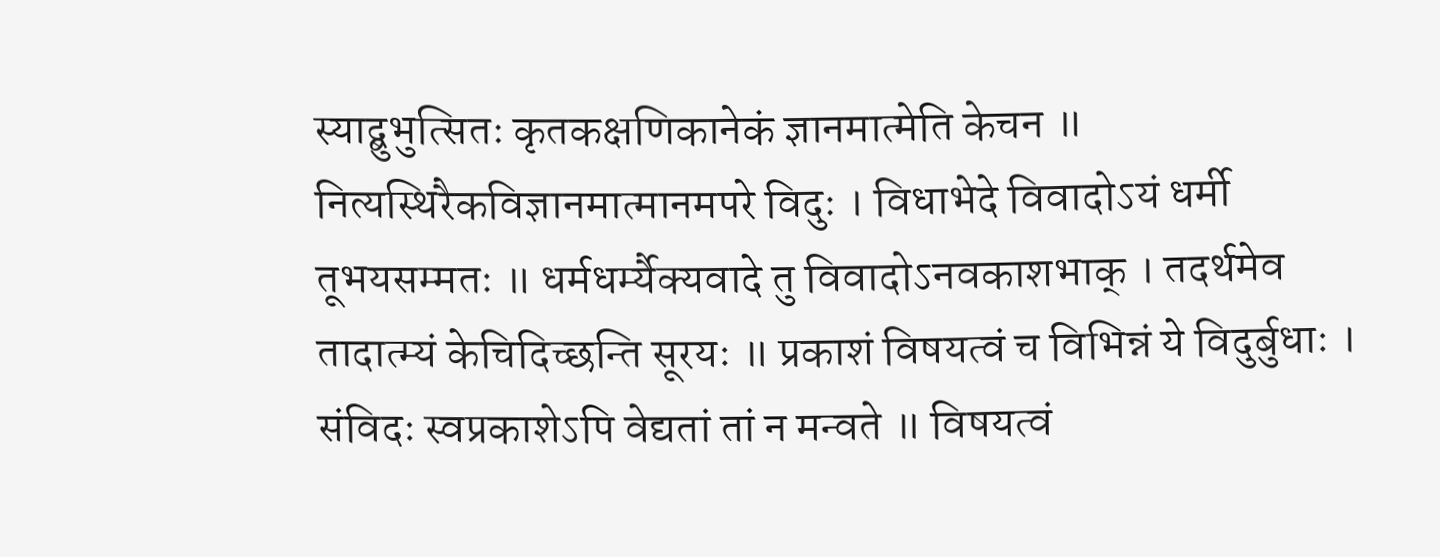स्याद्बुभुत्सितः कृतकक्षणिकानेकं ज्ञानमात्मेति केचन ॥ नित्यस्थिरैकविज्ञानमात्मानमपरे विदुः । विधाभेदे विवादोऽयं धर्मी तूभयसम्मतः ॥ धर्मधर्म्यैक्यवादे तु विवादोऽनवकाशभाक् । तदर्थमेव तादात्म्यं केचिदिच्छन्ति सूरयः ॥ प्रकाशं विषयत्वं च विभिन्नं ये विदुर्बुधाः । संविदः स्वप्रकाशेऽपि वेद्यतां तां न मन्वते ॥ विषयत्वं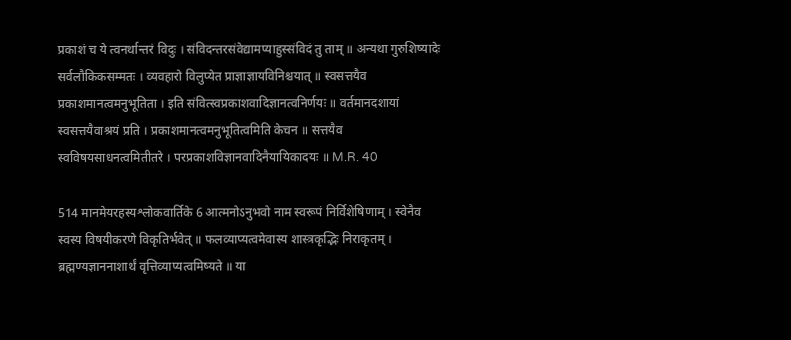प्रकाशं च ये त्वनर्थान्तरं विदुः । संविदन्तरसंवेद्यामप्याहुस्संविदं तु ताम् ॥ अन्यथा गुरुशिष्यादेः सर्वलौकिकसम्मतः । व्यवहारो विलुप्येत प्राज्ञाज्ञायविनिश्चयात् ॥ स्वसत्तयैव प्रकाशमानत्वमनुभूतिता । इति संवित्स्वप्रकाशवादिज्ञानत्वनिर्णयः ॥ वर्तमानदशायां स्वसत्तयैवाश्रयं प्रति । प्रकाशमानत्वमनुभूतित्वमिति केचन ॥ सत्तयैव स्वविषयसाधनत्वमितीतरे । परप्रकाशविज्ञानवादिनैयायिकादयः ॥ M.R. 40

514 मानमेयरहस्यश्लोकवार्तिके 6 आत्मनोऽनुभवो नाम स्वरूपं निर्विशेषिणाम् । स्वेनैव स्वस्य विषयीकरणे विकृतिर्भवेत् ॥ फलव्याप्यत्वमेवास्य शास्त्रकृद्भिः निराकृतम् । ब्रह्मण्यज्ञाननाशार्थं वृत्तिव्याप्यत्वमिष्यते ॥ या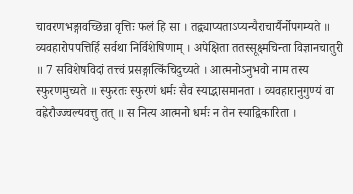चावरणभङ्गावच्छिन्ना वृत्तिः फलं हि सा । तद्व्याप्यताऽप्यन्यैराचार्यैर्नोपगम्यते ॥ व्यवहारोपपत्तिर्हि सर्वथा निर्विशेषिणाम् । अपेक्षिता ततस्सूक्ष्मचिन्ता विज्ञानचातुरी ॥ 7 सविशेषविदां तत्त्वं प्रसङ्गात्किंचिदुच्यते । आत्मनोऽनुभवो नाम तस्य स्फुरणमुच्यते ॥ स्फुरतः स्फुरणं धर्मः सैव स्याद्भासमानता । व्यवहारानुगुण्यं वा वह्नेरौज्ज्वल्यवत्तु तत् ॥ स नित्य आत्मनो धर्मः न तेन स्याद्विकारिता ।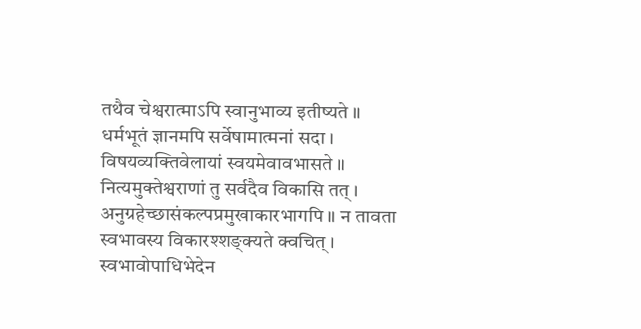तथैव चेश्वरात्माऽपि स्वानुभाव्य इतीष्यते ॥ धर्मभूतं ज्ञानमपि सर्वेषामात्मनां सदा । विषयव्यक्तिवेलायां स्वयमेवावभासते ॥ नित्यमुक्तेश्वराणां तु सर्वदैव विकासि तत् । अनुग्रहेच्छासंकल्पप्रमुखाकारभागपि ॥ न तावता स्वभावस्य विकारश्शङ्क्यते क्वचित् । स्वभावोपाधिभेदेन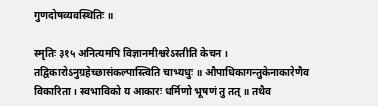गुणदोषव्यवस्थितिः ॥

स्मृतिः ३१५ अनित्यमपि विज्ञानमीश्वरेऽस्तीति केचन । तद्विकारोऽनुग्रहेच्छासंकल्पास्त्विति चाभ्यधुः ॥ औपाधिकागन्तुकेनाकारेणैव विकारिता । स्वभाविको य आकारः धर्मिणो भूषणं तु तत् ॥ तथैव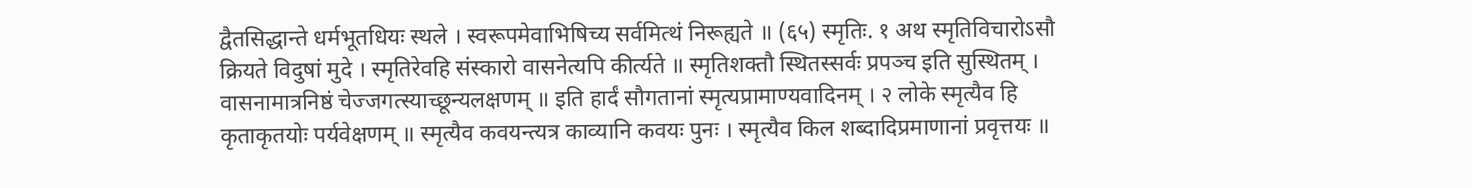द्वैतसिद्धान्ते धर्मभूतधियः स्थले । स्वरूपमेवाभिषिच्य सर्वमित्थं निरूह्यते ॥ (६५) स्मृतिः. १ अथ स्मृतिविचारोऽसौ क्रियते विदुषां मुदे । स्मृतिरेवहि संस्कारो वासनेत्यपि कीर्त्यते ॥ स्मृतिशक्तौ स्थितस्सर्वः प्रपञ्च इति सुस्थितम् । वासनामात्रनिष्ठं चेज्जगत्स्याच्छून्यलक्षणम् ॥ इति हार्दं सौगतानां स्मृत्यप्रामाण्यवादिनम् । २ लोके स्मृत्यैव हि कृताकृतयोः पर्यवेक्षणम् ॥ स्मृत्यैव कवयन्त्यत्र काव्यानि कवयः पुनः । स्मृत्यैव किल शब्दादिप्रमाणानां प्रवृत्तयः ॥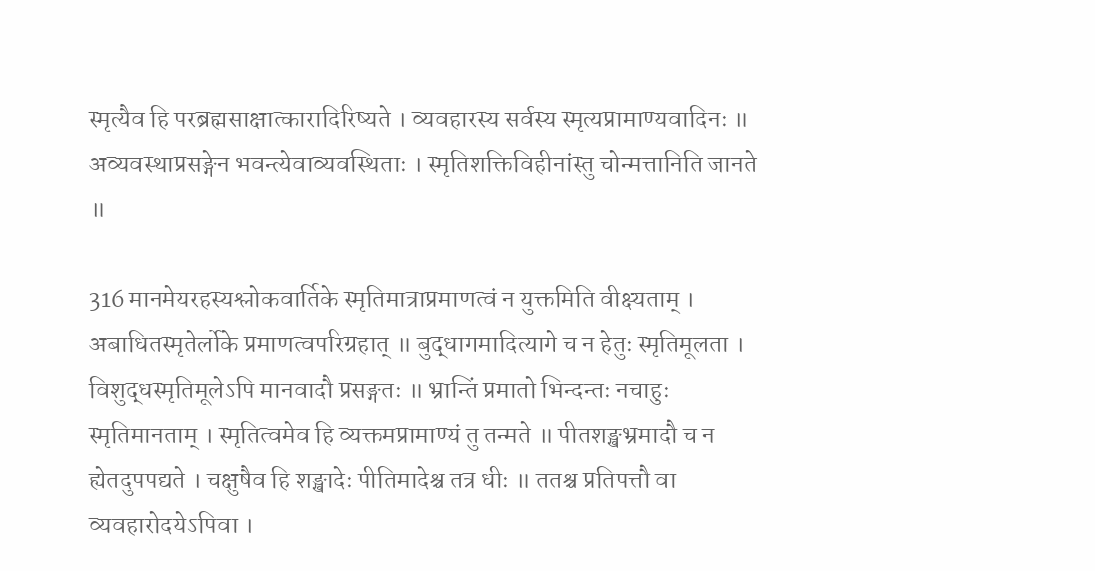स्मृत्यैव हि परब्रह्मसाक्षात्कारादिरिष्यते । व्यवहारस्य सर्वस्य स्मृत्यप्रामाण्यवादिनः ॥ अव्यवस्थाप्रसङ्गेन भवन्त्येवाव्यवस्थिताः । स्मृतिशक्तिविहीनांस्तु चोन्मत्तानिति जानते ॥

316 मानमेयरहस्यश्लोकवार्तिके स्मृतिमात्राप्रमाणत्वं न युक्तमिति वीक्ष्यताम् । अबाधितस्मृतेर्लोके प्रमाणत्वपरिग्रहात् ॥ बुद्धागमादित्यागे च न हेतुः स्मृतिमूलता । विशुद्धस्मृतिमूलेऽपि मानवादौ प्रसङ्गतः ॥ भ्रान्तिं प्रमातो भिन्दन्तः नचाहुः स्मृतिमानताम् । स्मृतित्वमेव हि व्यक्तमप्रामाण्यं तु तन्मते ॥ पीतशङ्खभ्रमादौ च न ह्येतदुपपद्यते । चक्षुषैव हि शङ्खादेः पीतिमादेश्च तत्र धीः ॥ ततश्च प्रतिपत्तौ वा व्यवहारोदयेऽपिवा ।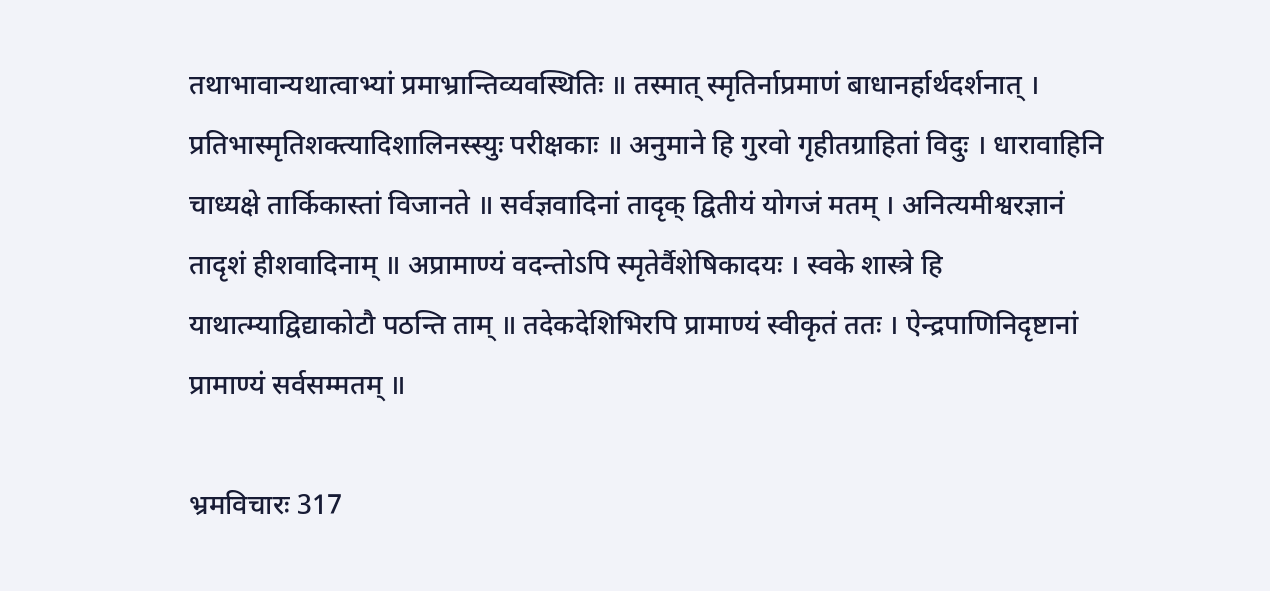तथाभावान्यथात्वाभ्यां प्रमाभ्रान्तिव्यवस्थितिः ॥ तस्मात् स्मृतिर्नाप्रमाणं बाधानर्हार्थदर्शनात् । प्रतिभास्मृतिशक्त्यादिशालिनस्स्युः परीक्षकाः ॥ अनुमाने हि गुरवो गृहीतग्राहितां विदुः । धारावाहिनि चाध्यक्षे तार्किकास्तां विजानते ॥ सर्वज्ञवादिनां तादृक् द्वितीयं योगजं मतम् । अनित्यमीश्वरज्ञानं तादृशं हीशवादिनाम् ॥ अप्रामाण्यं वदन्तोऽपि स्मृतेर्वैशेषिकादयः । स्वके शास्त्रे हि याथात्म्याद्विद्याकोटौ पठन्ति ताम् ॥ तदेकदेशिभिरपि प्रामाण्यं स्वीकृतं ततः । ऐन्द्रपाणिनिदृष्टानां प्रामाण्यं सर्वसम्मतम् ॥

भ्रमविचारः 317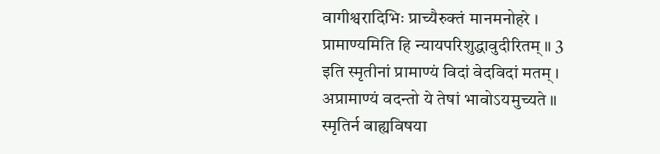वागीश्वरादिभिः प्राच्यैरुक्तं मानमनोहरे । प्रामाण्यमिति हि न्यायपरिशुद्धावुदीरितम् ॥ 3 इति स्मृतीनां प्रामाण्यं विदां वेदविदां मतम् । अप्रामाण्यं वदन्तो ये तेषां भावोऽयमुच्यते ॥ स्मृतिर्न बाह्यविषया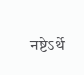नष्टेऽर्थे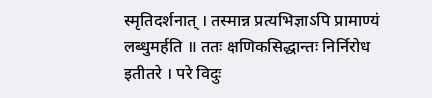स्मृतिदर्शनात् । तस्मान्न प्रत्यभिज्ञाऽपि प्रामाण्यं लब्धुमर्हति ॥ ततः क्षणिकसिद्धान्तः निर्निरोध इतीतरे । परे विदुः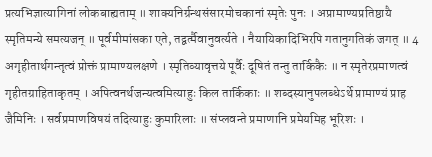प्रत्यभिज्ञात्यागिनां लोकबाह्यताम् ॥ शाक्यनिर्ग्रन्थसंसारमोचकानां स्मृतेः पुनः । अप्रामाण्यप्रतिष्ठायै स्मृतिमन्ये समत्यजन् ॥ पूर्वमीमांसका एते, तद्वर्त्मैवानुवर्त्यते । नैयायिकादिभिरपि गतानुगतिकं जगत् ॥ 4 अगृहीतार्थगन्तृत्वं प्रोक्तं प्रामाण्यलक्षणे । स्मृतिव्यावृत्तये पूर्वैः दूषितं तन्तु तार्किकैः ॥ न स्मृतेरप्रमाणत्वं गृहीतग्राहिताकृतम् । अपित्वनर्थजन्यत्वमित्याहुः किल तार्किकाः ॥ शब्दस्यानुपलब्धेऽर्थे प्रामाण्यं प्राह जैमिनिः । सर्वप्रमाणविषयं तदित्याहुः कुमारिलाः ॥ संप्लवन्ते प्रमाणानि प्रमेयमिह भूरिशः ।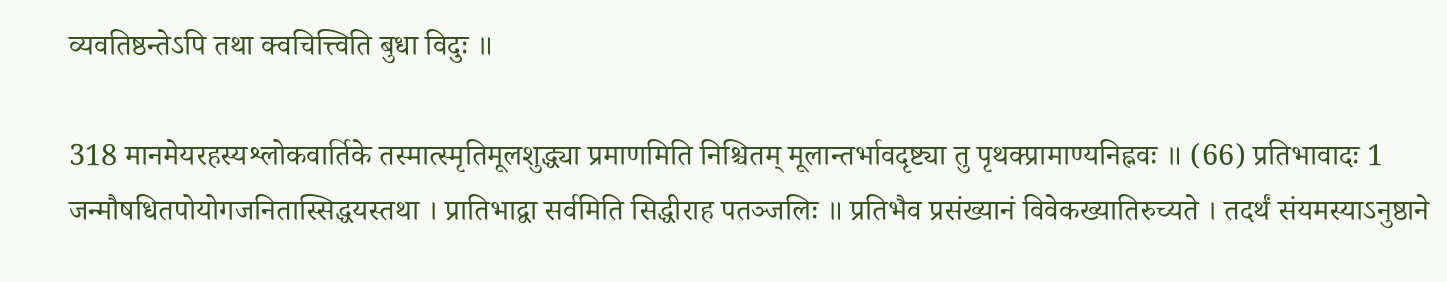व्यवतिष्ठन्तेऽपि तथा क्वचित्त्विति बुधा विदुः ॥

318 मानमेयरहस्यश्लोकवार्तिके तस्मात्स्मृतिमूलशुद्ध्या प्रमाणमिति निश्चितम् मूलान्तर्भावदृष्ट्या तु पृथक्प्रामाण्यनिह्नवः ॥ (66) प्रतिभावादः 1 जन्मौषधितपोयोगजनितास्सिद्धयस्तथा । प्रातिभाद्वा सर्वमिति सिद्धीराह पतञ्जलिः ॥ प्रतिभैव प्रसंख्यानं विवेकख्यातिरुच्यते । तदर्थं संयमस्याऽनुष्ठाने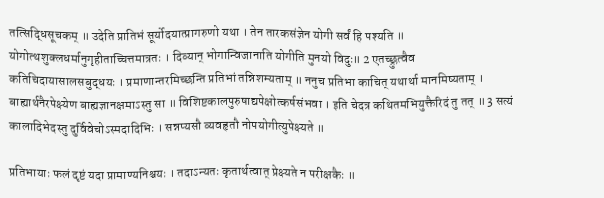तत्सिद्धिसूचकम् ॥ उदेति प्रातिभं सूर्योदयात्प्रागरुणो यथा । तेन तारकसंज्ञेन योगी सर्वं हि पश्यति ॥ योगोत्थशुक्लधर्मानुगृहीताच्चित्तमात्रतः । दिव्यान् भोगान्विजानाति योगीति मुनयो विदुः॥ 2 एतच्छ्रुत्वैव कतिचिदायासालसबुद्धयः । प्रमाणान्तरमिच्छन्ति प्रतिभां तन्निशम्यताम् ॥ ननुच प्रतिभा काचित् यथार्था मानमिष्यताम् । बाह्यार्थनैरपेक्ष्येण बाह्यज्ञानक्षमाऽस्तु सा ॥ विशिष्टकालपुरुषाद्यपेक्षोत्कर्षसंभवा । इति चेदत्र कथितमभियुक्तैरिदं तु तत् ॥ 3 सत्यं कालादिभेदस्तु दुर्विवेचोऽस्मदादिभिः । सन्नप्यसौ व्यवहृतौ नोपयोगीत्युपेक्ष्यते ॥

प्रतिभायाः फलं दृष्टं यदा प्रामाण्यनिश्चयः । तदाऽन्यतः कृतार्थत्वात् प्रेक्ष्यते न परीक्षकैः ॥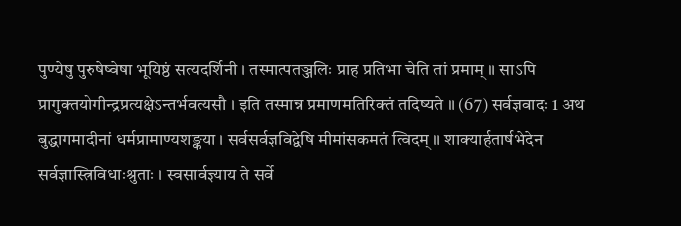पुण्येषु पुरुषेष्वेषा भूयिष्ठं सत्यदर्शिनी । तस्मात्पतञ्जलिः प्राह प्रतिभा चेति तां प्रमाम् ॥ साऽपि प्रागुक्तयोगीन्द्रप्रत्यक्षेऽन्तर्भवत्यसौ । इति तस्मान्न प्रमाणमतिरिक्तं तदिष्यते ॥ (67) सर्वज्ञवादः 1 अथ बुद्धागमादीनां धर्मप्रामाण्यशङ्कया । सर्वसर्वज्ञविद्वेषि मीमांसकमतं त्विदम् ॥ शाक्यार्हतार्षभेदेन सर्वज्ञास्त्रिविधाःश्रुताः । स्वसार्वज्ञ्याय ते सर्वे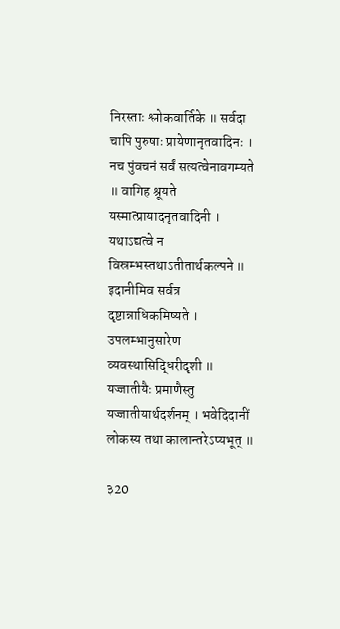निरस्ताः श्लोकवार्तिके ॥ सर्वदा चापि पुरुषाः प्रायेणानृतवादिनः । नच पुंवचनं सर्वं सत्यत्वेनावगम्यते ॥ वागिह श्रूयते यस्मात्प्रायादनृतवादिनी । यथाऽद्यत्वे न विस्रम्भस्तथाऽतीतार्थकल्पने ॥ इदानीमिव सर्वत्र दृष्टान्नाधिकमिष्यते । उपलम्भानुसारेण व्यवस्थासिद्धिरीदृशी ॥ यज्जातीयैः प्रमाणैस्तु यज्जातीयार्थदर्शनम् । भवेदिदानीं लोकस्य तथा कालान्तरेऽप्यभूत् ॥

३20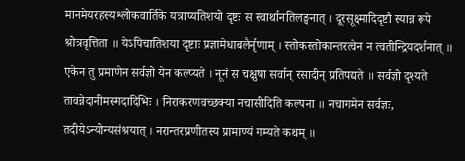मानमेयरहस्यश्लोकवार्तिके यत्राप्यतिशयो दृष्टः स स्वार्थानतिलङ्घनात् । दूरसूक्ष्मादिदृष्टौ स्यान्न रूपे श्रोत्रवृत्तिता ॥ येऽपिचातिशया दृष्टाः प्रज्ञामेधाबलैर्नृणाम् । स्तोकस्तोकान्तरत्वेन न त्वतीन्द्रियदर्शनात् ॥ एकेन तु प्रमाणेन सर्वज्ञो येन कल्प्यते । नूनं स चक्षुषा सर्वान् रसादीन् प्रतिपद्यते ॥ सर्वज्ञो दृश्यते तावन्नेदानीमस्मदादिभिः । निराकरणवच्छक्या नचासीदिति कल्पना ॥ नचागमेन सर्वज्ञः, तदीयेऽन्योन्यसंश्रयात् । नरान्तरप्रणीतस्य प्रामाण्यं गम्यते कथम् ॥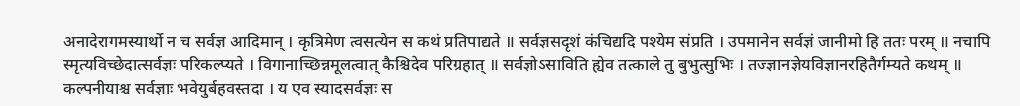अनादेरागमस्यार्थो न च सर्वज्ञ आदिमान् । कृत्रिमेण त्वसत्येन स कथं प्रतिपाद्यते ॥ सर्वज्ञसदृशं कंचिद्यदि पश्येम संप्रति । उपमानेन सर्वज्ञं जानीमो हि ततः परम् ॥ नचापि स्मृत्यविच्छेदात्सर्वज्ञः परिकल्प्यते । विगानाच्छिन्नमूलत्वात् कैश्चिदेव परिग्रहात् ॥ सर्वज्ञोऽसाविति ह्येव तत्काले तु बुभुत्सुभिः । तज्ज्ञानज्ञेयविज्ञानरहितैर्गम्यते कथम् ॥ कल्पनीयाश्च सर्वज्ञाः भवेयुर्बहवस्तदा । य एव स्यादसर्वज्ञः स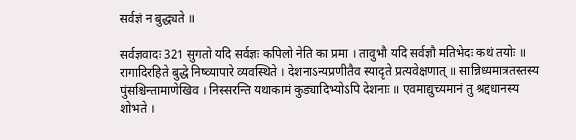सर्वज्ञं न बुद्ध्यते ॥

सर्वज्ञवादः 321 सुगतो यदि सर्वज्ञः कपिलो नेति का प्रमा । तावुभौ यदि सर्वज्ञौ मतिभेदः कथं तयोः ॥ रागादिरहिते बुद्धे निष्व्यापारे व्यवस्थिते । देशनाऽन्यप्रणीतैव स्यादृते प्रत्यवेक्षणात् ॥ सान्निध्यमात्रतस्तस्य पुंसश्चिन्तामाणेखिव । निस्सरन्ति यथाकामं कुड्यादिभ्योऽपि देशनाः ॥ एवमाद्युच्यमानं तु श्रद्दधानस्य शोभते ।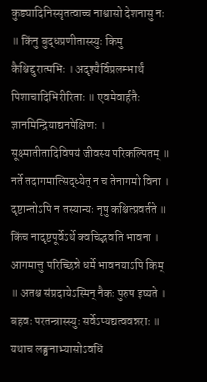कुड्यादिनिस्सृतत्वाच्च नाश्वासो देशनासु नः ॥ किंनु बुद्धप्रणीतास्स्युः किमु कैश्चिद्दुरात्मभिः । अदृश्यैर्विप्रलम्भार्थं पिशाचादिभिरीरिताः ॥ एवमेवार्हतैः ज्ञानमिन्द्रियाद्यनपेक्षिणः । सूक्ष्मातीतादिविषयं जीवस्य परिकल्पितम् ॥ नर्ते तदागमात्सिद्ध्येत् न च तेनागमो विना । दृष्टान्तोऽपि न तस्यान्यः नृषु कश्चित्प्रवर्तते ॥ किंच नादृष्टपूर्वेऽर्थे क्वचिद्भवति भावना । आगमात्तु परिच्छिन्ने धर्मे भावनयाऽपि किम् ॥ अतश्च संप्रदायेऽस्मिन् नैकः पुरुष इष्यते । बहवः परतन्त्रास्स्युः सर्वेऽप्यद्यत्ववन्नराः ॥ यथाच लङ्घनाभ्यासोऽवधिं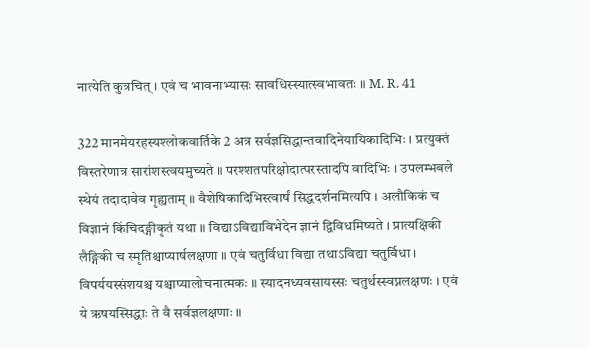नात्येति कुत्रचित् । एवं च भावनाभ्यासः सावधिस्स्यात्स्वभावतः ॥ M. R. 41

322 मानमेयरहस्यश्लोकवार्तिके 2 अत्र सर्वज्ञसिद्धान्तवादिनेयायिकादिभिः । प्रत्युक्तं विस्तरेणात्र सारांशस्त्वयमुच्यते ॥ परश्शतपरिक्षोदात्परस्तादपि वादिभिः । उपलम्भबले स्थेयं तदादावेव गृह्यताम् ॥ वैशेषिकादिभिस्त्वार्षं सिद्धदर्शनमित्यपि । अलौकिकं च विज्ञानं किंचिदङ्गीकृतं यथा ॥ विद्याऽविद्याविभेदेन ज्ञानं द्विविधमिष्यते । प्रात्यक्षिकी लैङ्गिकी च स्मृतिश्चाप्यार्षलक्षणा ॥ एवं चतुर्विधा विद्या तथाऽविद्या चतुर्विधा । विपर्ययस्संशयश्च यश्चाप्यालोचनात्मकः ॥ स्यादनध्यवसायस्सः चतुर्थस्स्वप्नलक्षणः । एवं ये ऋषयस्सिद्धाः ते वै सर्वज्ञलक्षणाः ॥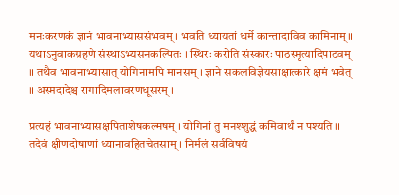मनःकरणकं ज्ञानं भावनाभ्याससंभवम् । भवति ध्यायतां धर्मे कान्तादाविव कामिनाम् ॥ यथाऽनुवाकग्रहणे संस्थाऽभ्यसनकल्पितः । स्थिरः करोति संस्कारः पाठस्मृत्यादिपाटवम् ॥ तथैव भावनाभ्यासात् योगिनामपि मानसम् । ज्ञाने सकलविज्ञेयसाक्षात्कारे क्षमं भवेत् ॥ अस्मदादेश्च रागादिमलावरणधूसरम् ।

प्रत्यहं भावनाभ्यासक्षपिताशेषकल्मषम् । योगिनां तु मनश्शुद्धं कमिवार्थं न पश्यति ॥ तदेवं क्षीणदोषाणां ध्यानावहितचेतसाम् । निर्मलं सर्वविषयं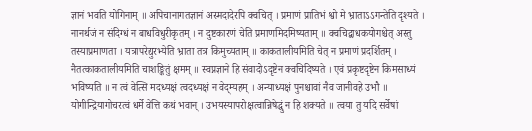ज्ञानं भवति योगिनाम् ॥ अपिचानागतज्ञानं अस्मदादेरपि क्वचित् । प्रमाणं प्रातिभं श्वो मे भ्राताऽऽगन्तेति दृश्यते । नानर्थजं न संदिग्धं न बाधविधुरीकृतम् । न दुष्टकारणं चेति प्रमाणमिदमिष्यताम् ॥ क्वचिद्बाधकयोगश्चेत् अस्तु तस्याप्रमाणता । यत्रापरेद्युरभ्येति भ्राता तत्र किमुच्यताम् ॥ काकतालीयमिति चेत् न प्रमाणं प्रदर्शितम् । नैतत्काकतालीयमिति चाशङ्कितुं क्षमम् ॥ स्वप्नज्ञाने हि संवादोऽदृष्टेन क्वचिदिष्यते । एवं प्रकृष्टदृष्टेन किमसाध्यं भविष्यति ॥ न त्वं वेत्सि मदध्यक्षं त्वदध्यक्षं न वेद्म्यहम् । अन्याध्यक्षं पुनश्चावां नैव जानीवहे उभौ ॥ योगीन्द्रियागोचरत्वं धर्मे वेत्ति कथं भवान् । उभयस्यापरोक्षत्वान्निषेद्धुं न हि शक्यते ॥ त्वया तु यदि सर्वेषां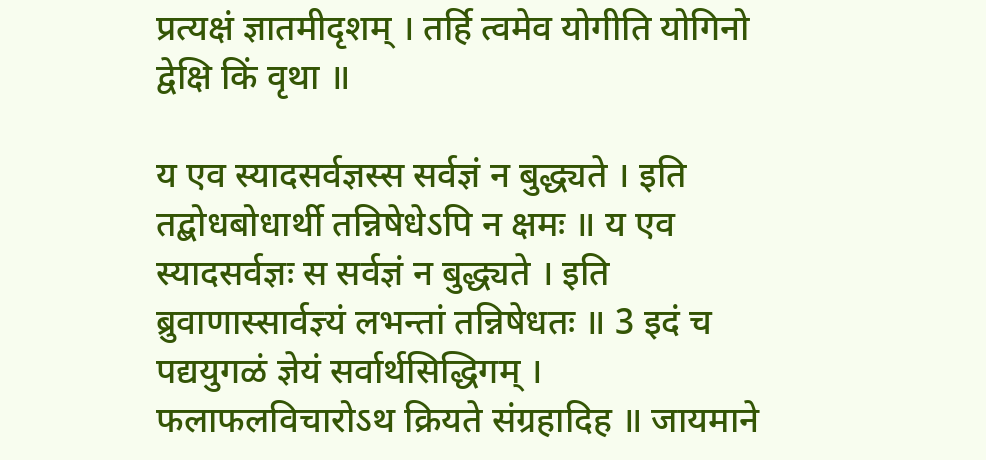प्रत्यक्षं ज्ञातमीदृशम् । तर्हि त्वमेव योगीति योगिनो द्वेक्षि किं वृथा ॥

य एव स्यादसर्वज्ञस्स सर्वज्ञं न बुद्ध्यते । इति तद्बोधबोधार्थी तन्निषेधेऽपि न क्षमः ॥ य एव स्यादसर्वज्ञः स सर्वज्ञं न बुद्ध्यते । इति ब्रुवाणास्सार्वज्ञ्यं लभन्तां तन्निषेधतः ॥ 3 इदं च पद्ययुगळं ज्ञेयं सर्वार्थसिद्धिगम् । फलाफलविचारोऽथ क्रियते संग्रहादिह ॥ जायमाने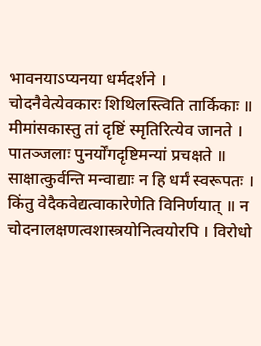भावनयाऽप्यनया धर्मदर्शने । चोदनैवेत्येवकारः शिथिलस्त्विति तार्किकाः ॥ मीमांसकास्तु तां दृष्टिं स्मृतिरित्येव जानते । पातञ्जलाः पुनर्योंगदृष्टिमन्यां प्रचक्षते ॥ साक्षात्कुर्वन्ति मन्वाद्याः न हि धर्मं स्वरूपतः । किंतु वेदैकवेद्यत्वाकारेणेति विनिर्णयात् ॥ न चोदनालक्षणत्वशास्त्रयोनित्वयोरपि । विरोधो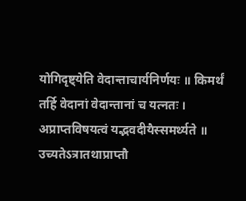योगिदृष्ट्येति वेदान्ताचार्यनिर्णयः ॥ किमर्थं तर्हि वेदानां वेदान्तानां च यत्नतः । अप्राप्तविषयत्वं यद्भवदीयैस्समर्थ्यते ॥ उच्यतेऽत्रातथाप्राप्तौ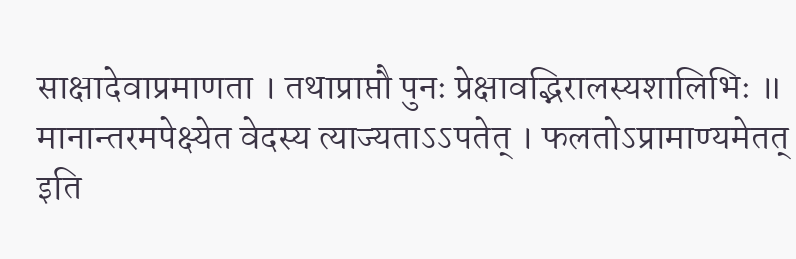साक्षादेवाप्रमाणता । तथाप्राप्तौ पुनः प्रेक्षावद्भिरालस्यशालिभिः ॥ मानान्तरमपेक्ष्येत वेदस्य त्याज्यताऽऽपतेत् । फलतोऽप्रामाण्यमेतत् इति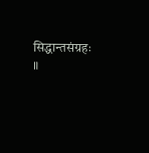सिद्धान्तसंग्रहः ॥